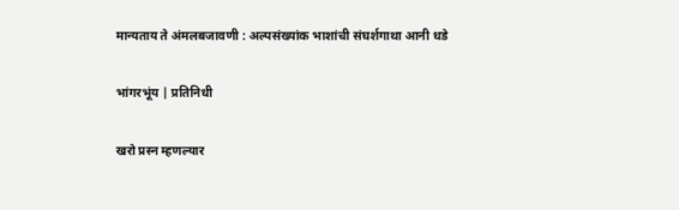मान्यताय ते अंमलबजावणी : अल्पसंख्यांक भाशांची संघर्शगाथा आनी धडे

भांगरभूंय | प्रतिनिधी

खरो प्रस्न म्हणल्यार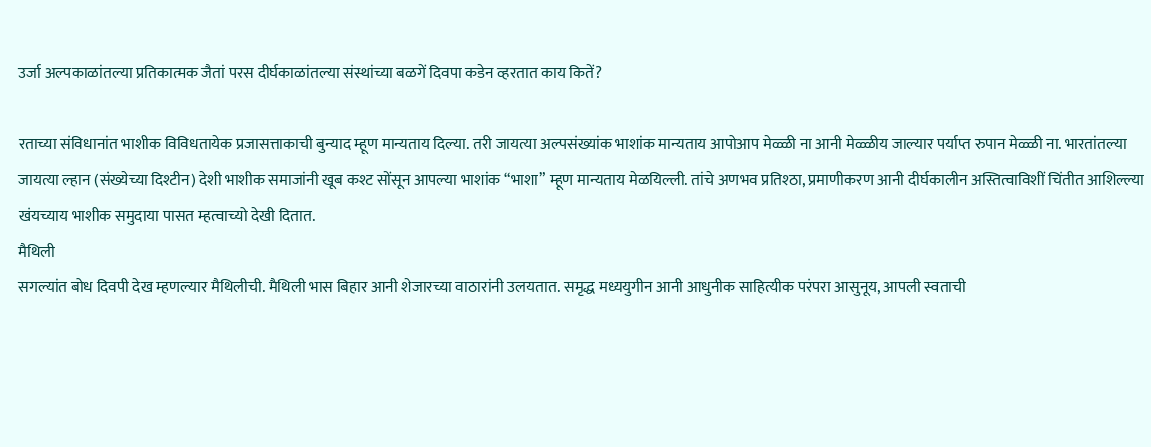उर्जा अल्पकाळांतल्या प्रतिकात्मक जैतां परस दीर्घकाळांतल्या संस्थांच्या बळगें दिवपा कडेन व्हरतात काय कितें?

रताच्या संविधानांत भाशीक विविधतायेक प्रजासत्ताकाची बुन्याद म्हूण मान्यताय दिल्या. तरी जायत्या अल्पसंख्यांक भाशांक मान्यताय आपोआप मेळ्ळी ना आनी मेळ्ळीय जाल्यार पर्याप्त रुपान मेळ्ळी ना. भारतांतल्या जायत्या ल्हान (संख्येच्या दिश्टीन) देशी भाशीक समाजांनी खूब कश्ट सोंसून आपल्या भाशांक “भाशा” म्हूण मान्यताय मेळयिल्ली. तांचे अणभव प्रतिश्ठा, प्रमाणीकरण आनी दीर्घकालीन अस्तित्वाविशीं चिंतीत आशिल्ल्या खंयच्याय भाशीक समुदाया पासत म्हत्वाच्यो देखी दितात.
मैथिली
सगल्यांत बोध दिवपी देख म्हणल्यार मैथिलीची. मैथिली भास बिहार आनी शेजारच्या वाठारांनी उलयतात. समृद्ध मध्ययुगीन आनी आधुनीक साहित्यीक परंपरा आसुनूय, आपली स्वताची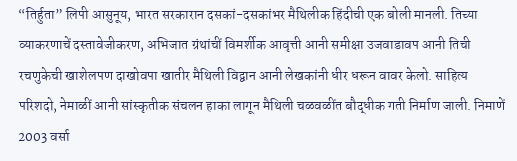“तिर्हुता” लिपी आसुनूय, भारत सरकारान दसकां-दसकांभर मैथिलीक हिंदीची एक बोली मानली. तिच्या व्याकरणाचें दस्तावेजीकरण, अभिजात ग्रंथांचीं विमर्शीक आवृत्ती आनी समीक्षा उजवाडावप आनी तिची रचणुकेची खाशेलपण दाखोवपा खातीर मैथिली विद्वान आनी लेखकांनी धीर धरून वावर केलो. साहित्य परिशदो, नेमाळीं आनी सांस्कृतीक संचलन हाका लागून मैथिली चळवळींत बौद्धीक गती निर्माण जाली. निमाणें 2003 वर्सा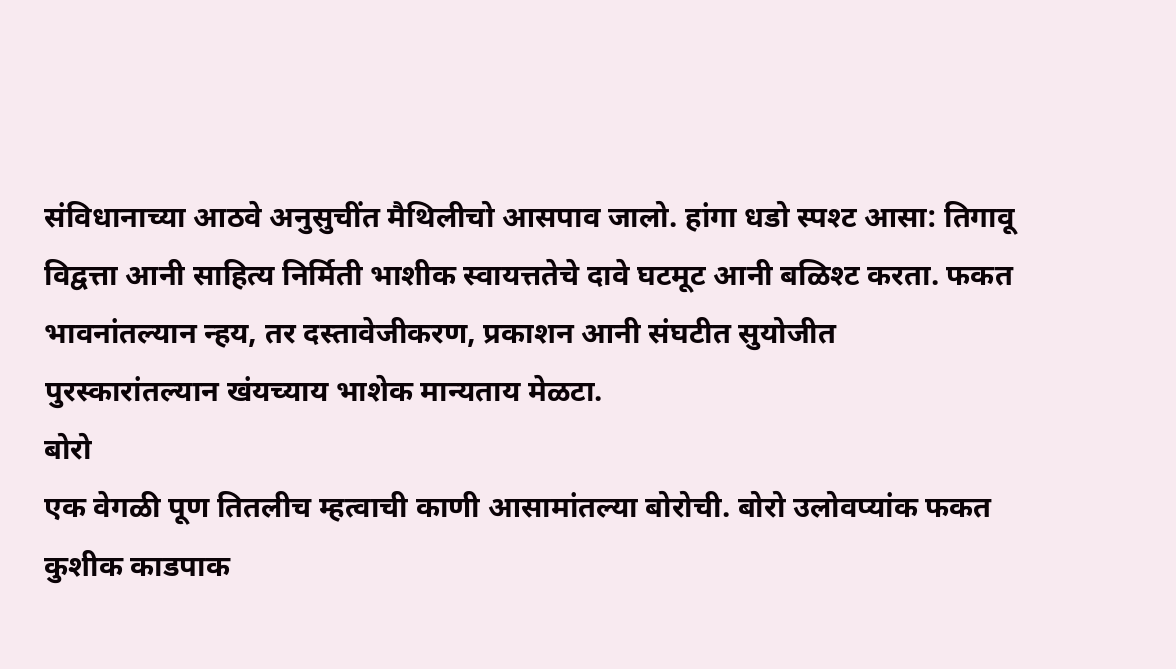संविधानाच्या आठवे अनुसुचींत मैथिलीचो आसपाव जालो. हांगा धडो स्पश्ट आसा: तिगावू विद्वत्ता आनी साहित्य निर्मिती भाशीक स्वायत्ततेचे दावे घटमूट आनी बळिश्ट करता. फकत भावनांतल्यान न्हय, तर दस्तावेजीकरण, प्रकाशन आनी संघटीत सुयोजीत पुरस्कारांतल्यान खंयच्याय भाशेक मान्यताय मेळटा.
बोरो
एक वेगळी पूण तितलीच म्हत्वाची काणी आसामांतल्या बोरोची. बोरो उलोवप्यांक फकत कुशीक काडपाक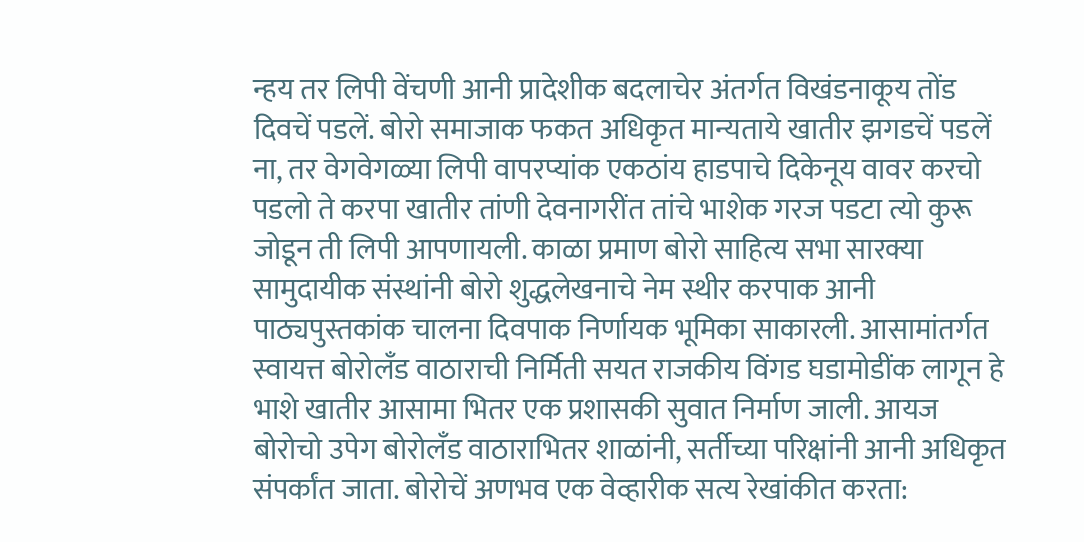न्हय तर लिपी वेंचणी आनी प्रादेशीक बदलाचेर अंतर्गत विखंडनाकूय तोंड दिवचें पडलें. बोरो समाजाक फकत अधिकृत मान्यताये खातीर झगडचें पडलें ना, तर वेगवेगळ्या लिपी वापरप्यांक एकठांय हाडपाचे दिकेनूय वावर करचो पडलो ते करपा खातीर तांणी देवनागरींत तांचे भाशेक गरज पडटा त्यो कुरू जोडून ती लिपी आपणायली. काळा प्रमाण बोरो साहित्य सभा सारक्या सामुदायीक संस्थांनी बोरो शुद्धलेखनाचे नेम स्थीर करपाक आनी पाठ्यपुस्तकांक चालना दिवपाक निर्णायक भूमिका साकारली. आसामांतर्गत स्वायत्त बोरोलँड वाठाराची निर्मिती सयत राजकीय विंगड घडामोडींक लागून हे भाशे खातीर आसामा भितर एक प्रशासकी सुवात निर्माण जाली. आयज बोरोचो उपेग बोरोलँड वाठाराभितर शाळांनी, सर्तीच्या परिक्षांनी आनी अधिकृत संपर्कांत जाता. बोरोचें अणभव एक वेव्हारीक सत्य रेखांकीत करता: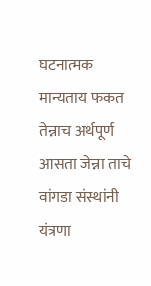घटनात्मक मान्यताय फकत तेन्नाच अर्थपूर्ण आसता जेन्ना ताचे वांगडा संस्थांनी यंत्रणा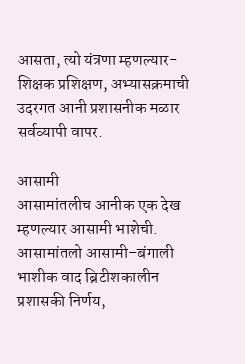आसता, त्यो यंत्रणा म्हणल्यार- शिक्षक प्रशिक्षण, अभ्यासक्रमाची उदरगत आनी प्रशासनीक मळार सर्वव्यापी वापर.

आसामी
आसामांतलीच आनीक एक देख म्हणल्यार आसामी भाशेची. आसामांतलो आसामी–बंगाली भाशीक वाद ब्रिटीशकालीन प्रशासकी निर्णय,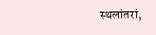स्थलांतरां,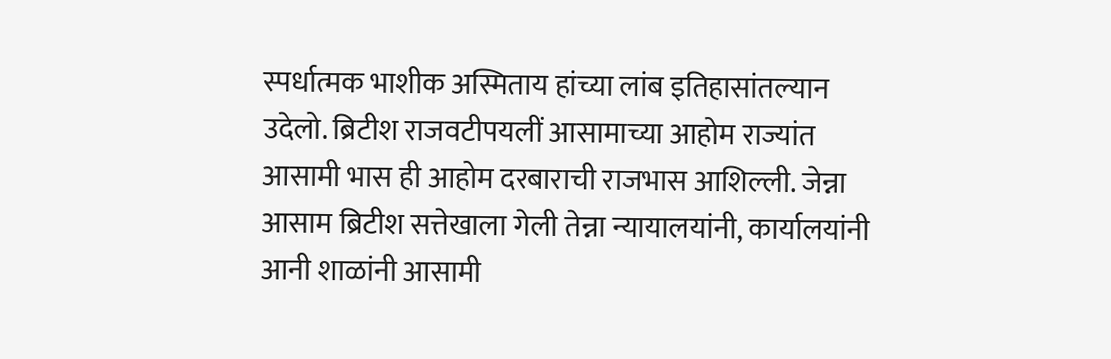स्पर्धात्मक भाशीक अस्मिताय हांच्या लांब इतिहासांतल्यान उदेलो. ब्रिटीश राजवटीपयलीं आसामाच्या आहोम राज्यांत आसामी भास ही आहोम दरबाराची राजभास आशिल्ली. जेन्ना आसाम ब्रिटीश सत्तेखाला गेली तेन्ना न्यायालयांनी, कार्यालयांनी आनी शाळांनी आसामी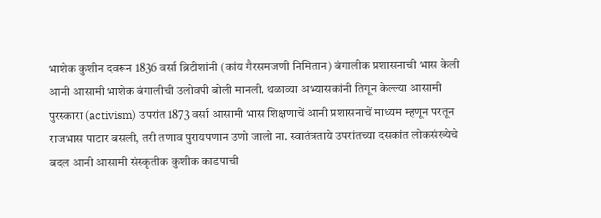भाशेक कुशीन दवरून 1836 वर्सा ब्रिटीशांनी (कांय गैरसमजणी निमितान) बंगालीक प्रशासनाची भास केली आनी आसामी भाशेक बंगालीची उलोवपी बोली मानली. थळाव्या अभ्यासकांनी तिगून केल्ल्या आसामी पुरस्कारा (activism) उपरांत 1873 वर्सा आसामी भास शिक्षणाचें आनी प्रशासनाचें माध्यम म्हणून परतून राजभास पाटार बसली, तरी तणाव पुरायपणान उणो जालो ना. स्वातंत्रताये उपरांतच्या दसकांत लोकसंख्येचे बदल आनी आसामी संस्कृतीक कुशीक काडपाची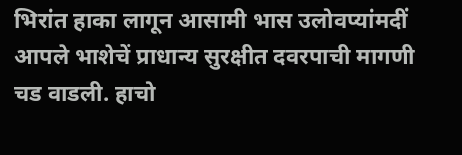भिरांत हाका लागून आसामी भास उलोवप्यांमदीं आपले भाशेचें प्राधान्य सुरक्षीत दवरपाची मागणी चड वाडली. हाचो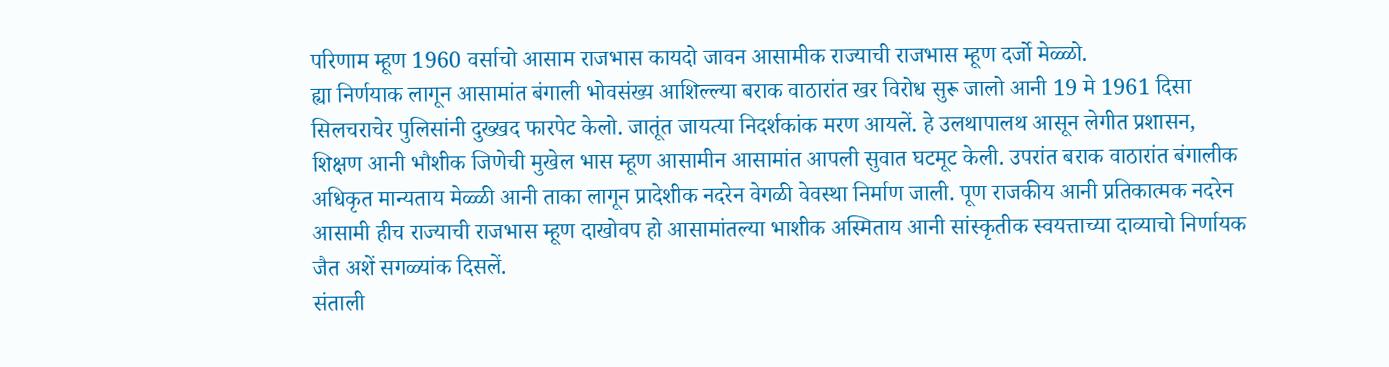परिणाम म्हूण 1960 वर्साचो आसाम राजभास कायदो जावन आसामीक राज्याची राजभास म्हूण दर्जो मेळ्ळो.
ह्या निर्णयाक लागून आसामांत बंगाली भोवसंख्य आशिल्ल्या बराक वाठारांत खर विरोध सुरू जालो आनी 19 मे 1961 दिसा सिलचराचेर पुलिसांनी दुख्खद फारपेट केलो. जातूंत जायत्या निदर्शकांक मरण आयलें. हे उलथापालथ आसून लेगीत प्रशासन, शिक्षण आनी भौशीक जिणेची मुखेल भास म्हूण आसामीन आसामांत आपली सुवात घटमूट केली. उपरांत बराक वाठारांत बंगालीक अधिकृत मान्यताय मेळ्ळी आनी ताका लागून प्रादेशीक नदरेन वेगळी वेवस्था निर्माण जाली. पूण राजकीय आनी प्रतिकात्मक नदरेन आसामी हीच राज्याची राजभास म्हूण दाखोवप हो आसामांतल्या भाशीक अस्मिताय आनी सांस्कृतीक स्वयत्ताच्या दाव्याचो निर्णायक जैत अशें सगळ्यांक दिसलें.
संताली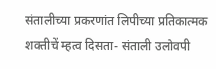संतालीच्या प्रकरणांत लिपीच्या प्रतिकात्मक शक्तीचें म्हत्व दिसता- संताली उलोवपी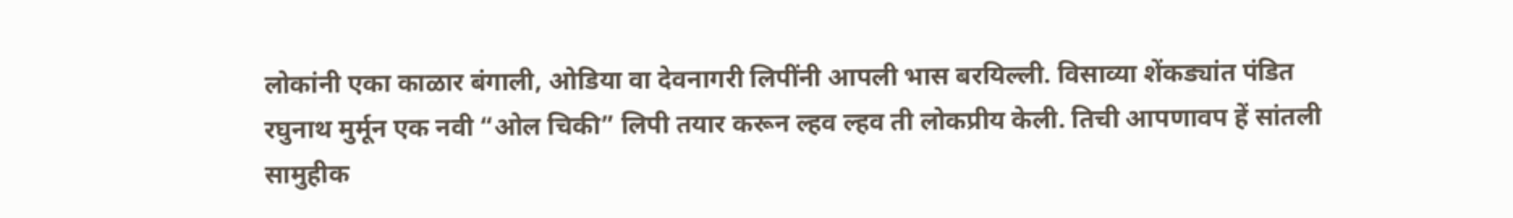लोकांनी एका काळार बंगाली, ओडिया वा देवनागरी लिपींनी आपली भास बरयिल्ली. विसाव्या शेंकड्यांत पंडित रघुनाथ मुर्मून एक नवी “ओल चिकी” लिपी तयार करून ल्हव ल्हव ती लोकप्रीय केली. तिची आपणावप हें सांतली सामुहीक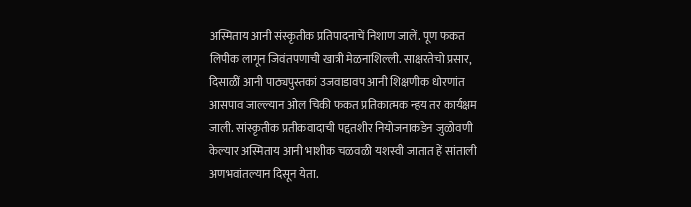अस्मिताय आनी संस्कृतीक प्रतिपादनाचें निशाण जालें. पूण फकत लिपीक लागून जिवंतपणाची खात्री मेळनाशिल्ली. साक्षरतेचो प्रसार, दिसाळीं आनी पाठ्यपुस्तकां उजवाडावप आनी शिक्षणीक धोरणांत आसपाव जाल्ल्यान ओल चिकी फकत प्रतिकात्मक न्हय तर कार्यक्षम जाली. सांस्कृतीक प्रतीकवादाची पद्दतशीर नियोजनाकडेन जुळोवणी केल्यार अस्मिताय आनी भाशीक चळवळी यशस्वी जातात हें सांताली अणभवांतल्यान दिसून येता.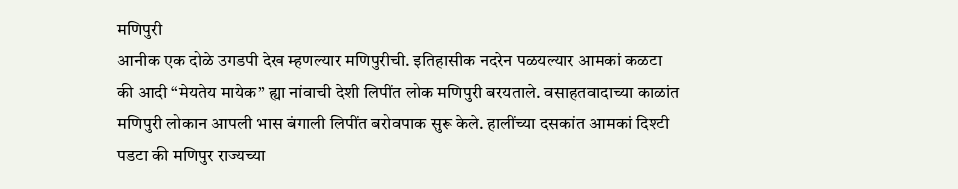मणिपुरी
आनीक एक दोळे उगडपी देख म्हणल्यार मणिपुरीची. इतिहासीक नदरेन पळयल्यार आमकां कळटा की आदी “मेयतेय मायेक” ह्या नांवाची देशी लिपींत लोक मणिपुरी बरयताले. वसाहतवादाच्या काळांत मणिपुरी लोकान आपली भास बंगाली लिपींत बरोवपाक सुरू केले. हालींच्या दसकांत आमकां दिश्टी पडटा की मणिपुर राज्यच्या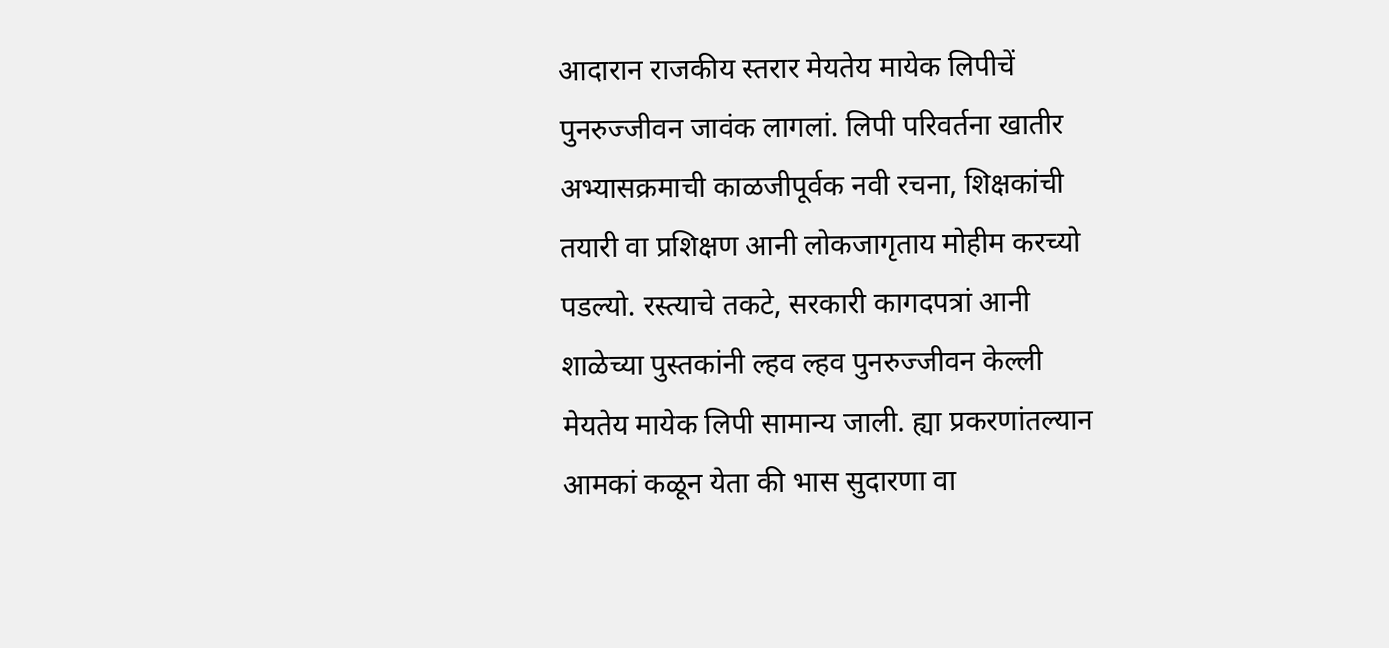आदारान राजकीय स्तरार मेयतेय मायेक लिपीचें पुनरुज्जीवन जावंक लागलां. लिपी परिवर्तना खातीर अभ्यासक्रमाची काळजीपूर्वक नवी रचना, शिक्षकांची तयारी वा प्रशिक्षण आनी लोकजागृताय मोहीम करच्यो पडल्यो. रस्त्याचे तकटे, सरकारी कागदपत्रां आनी शाळेच्या पुस्तकांनी ल्हव ल्हव पुनरुज्जीवन केल्ली मेयतेय मायेक लिपी सामान्य जाली. ह्या प्रकरणांतल्यान आमकां कळून येता की भास सुदारणा वा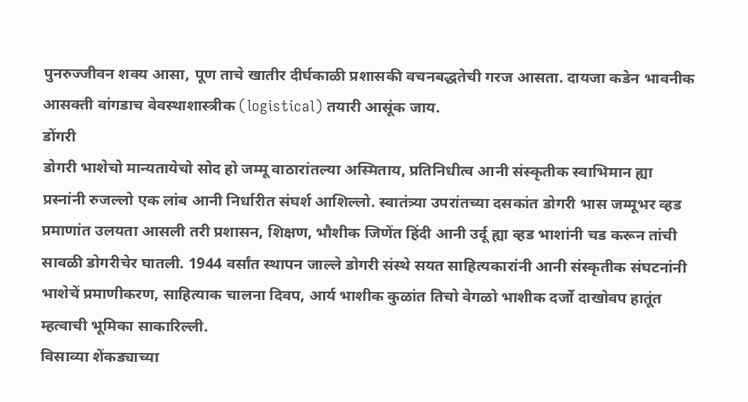पुनरुज्जीवन शक्य आसा, पूण ताचे खातीर दीर्घकाळी प्रशासकी वचनबद्धतेची गरज आसता. दायजा कडेन भावनीक आसक्ती वांगडाच वेवस्थाशास्त्रीक (logistical) तयारी आसूंक जाय.
डोंगरी
डोगरी भाशेचो मान्यतायेचो सोद हो जम्मू वाठारांतल्या अस्मिताय, प्रतिनिधीत्व आनी संस्कृतीक स्वाभिमान ह्या प्रस्नांनी रुजल्लो एक लांब आनी निर्धारीत संघर्श आशिल्लो. स्वातंत्र्या उपरांतच्या दसकांत डोगरी भास जम्मूभर व्हड प्रमाणांत उलयता आसली तरी प्रशासन, शिक्षण, भौशीक जिणेंत हिंदी आनी उर्दू ह्या व्हड भाशांनी चड करून तांची सावळी डोगरीचेर घातली. 1944 वर्सांत स्थापन जाल्ले डोगरी संस्थे सयत साहित्यकारांनी आनी संस्कृतीक संघटनांनी भाशेचें प्रमाणीकरण, साहित्याक चालना दिवप, आर्य भाशीक कुळांत तिचो वेगळो भाशीक दर्जो दाखोवप हातूंत म्हत्वाची भूमिका साकारिल्ली.
विसाव्या शेंकड्याच्या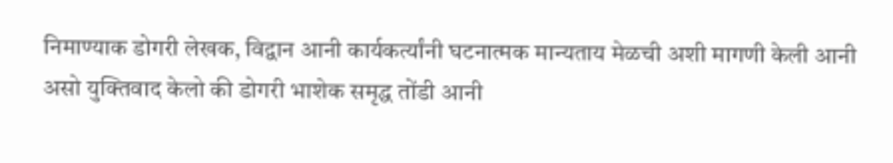निमाण्याक डोगरी लेखक, विद्वान आनी कार्यकर्त्यांनी घटनात्मक मान्यताय मेळची अशी मागणी केली आनी असो युक्तिवाद केलो की डोगरी भाशेक समृद्ध तोंडी आनी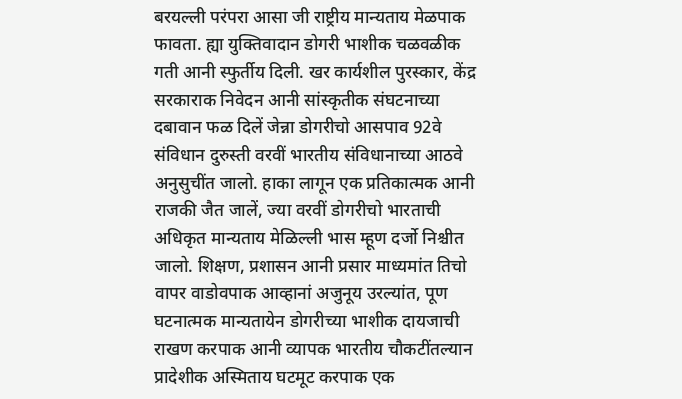बरयल्ली परंपरा आसा जी राष्ट्रीय मान्यताय मेळपाक फावता. ह्या युक्तिवादान डोगरी भाशीक चळवळीक गती आनी स्फुर्तीय दिली. खर कार्यशील पुरस्कार, केंद्र सरकाराक निवेदन आनी सांस्कृतीक संघटनाच्या दबावान फळ दिलें जेन्ना डोगरीचो आसपाव 92वे संविधान दुरुस्ती वरवीं भारतीय संविधानाच्या आठवे अनुसुचींत जालो. हाका लागून एक प्रतिकात्मक आनी राजकी जैत जालें, ज्या वरवीं डोगरीचो भारताची अधिकृत मान्यताय मेळिल्ली भास म्हूण दर्जो निश्चीत जालो. शिक्षण, प्रशासन आनी प्रसार माध्यमांत तिचो वापर वाडोवपाक आव्हानां अजुनूय उरल्यांत, पूण घटनात्मक मान्यतायेन डोगरीच्या भाशीक दायजाची राखण करपाक आनी व्यापक भारतीय चौकटींतल्यान प्रादेशीक अस्मिताय घटमूट करपाक एक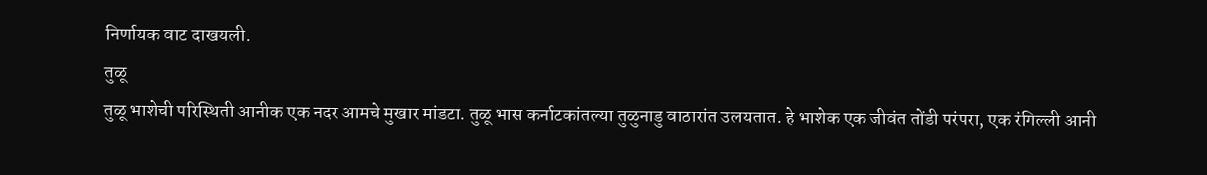निर्णायक वाट दाखयली.
तुळू
तुळू भाशेची परिस्थिती आनीक एक नदर आमचे मुखार मांडटा. तुळू भास कर्नाटकांतल्या तुळुनाडु वाठारांत उलयतात. हे भाशेक एक जीवंत तोंडी परंपरा, एक रंगिल्ली आनी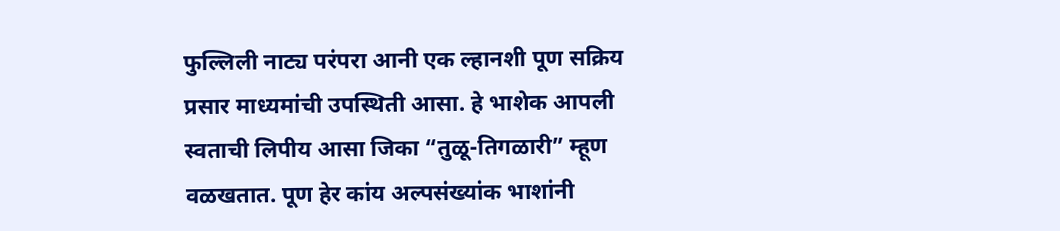फुल्लिली नाट्य परंपरा आनी एक ल्हानशी पूण सक्रिय प्रसार माध्यमांची उपस्थिती आसा. हे भाशेक आपली स्वताची लिपीय आसा जिका “तुळू-तिगळारी” म्हूण वळखतात. पूण हेर कांय अल्पसंख्यांक भाशांनी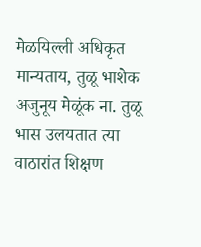मेळयिल्ली अधिकृत मान्यताय, तुळू भाशेक अजुनूय मेळूंक ना. तुळू भास उलयतात त्या वाठारांत शिक्षण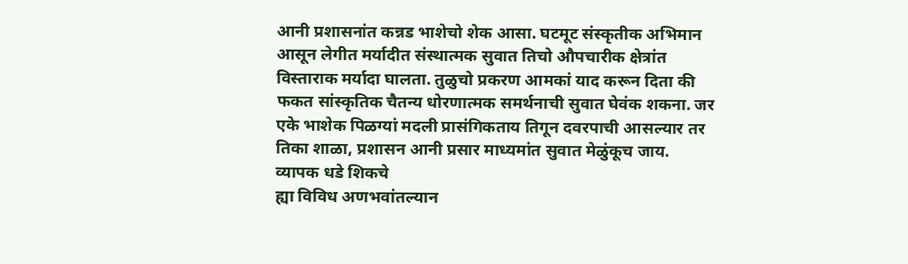आनी प्रशासनांत कन्नड भाशेचो शेक आसा. घटमूट संस्कृतीक अभिमान आसून लेगीत मर्यादीत संस्थात्मक सुवात तिचो औपचारीक क्षेत्रांत विस्ताराक मर्यादा घालता. तुळुचो प्रकरण आमकां याद करून दिता की फकत सांस्कृतिक चैतन्य धोरणात्मक समर्थनाची सुवात घेवंक शकना. जर एके भाशेक पिळग्यां मदली प्रासंगिकताय तिगून दवरपाची आसल्यार तर तिका शाळा, प्रशासन आनी प्रसार माध्यमांत सुवात मेळुंकूच जाय.
व्यापक धडे शिकचे
ह्या विविध अणभवांतल्यान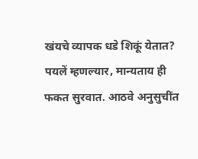खंयचे व्यापक धडे शिकूं येतात? पयलें म्हणल्यार, मान्यताय ही फकत सुरवात. आठवे अनुसुचींत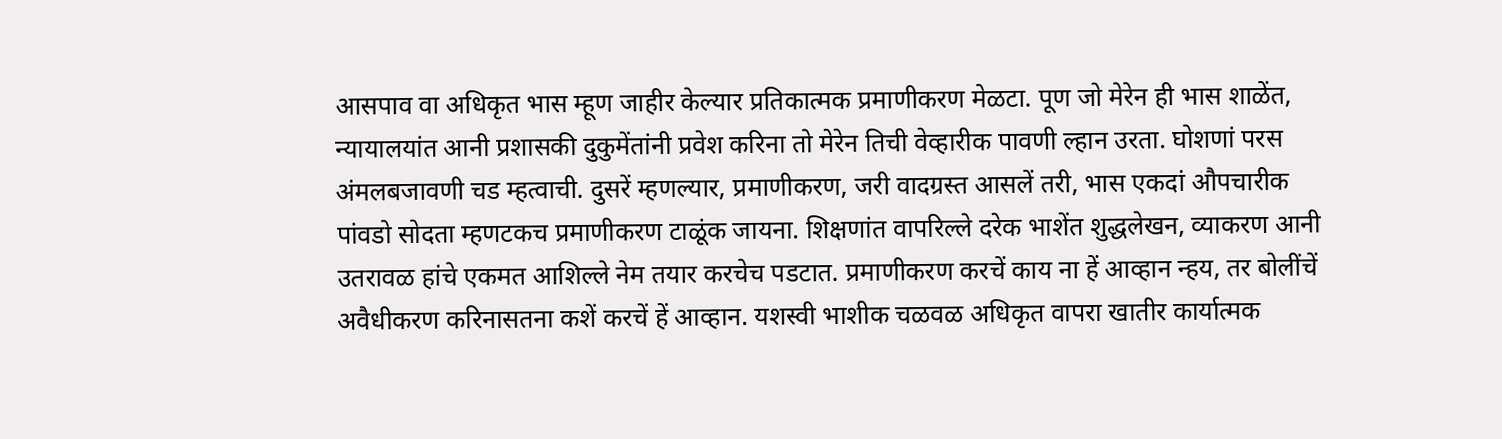आसपाव वा अधिकृत भास म्हूण जाहीर केल्यार प्रतिकात्मक प्रमाणीकरण मेळटा. पूण जो मेरेन ही भास शाळेंत, न्यायालयांत आनी प्रशासकी दुकुमेंतांनी प्रवेश करिना तो मेरेन तिची वेव्हारीक पावणी ल्हान उरता. घोशणां परस अंमलबजावणी चड म्हत्वाची. दुसरें म्हणल्यार, प्रमाणीकरण, जरी वादग्रस्त आसलें तरी, भास एकदां औपचारीक पांवडो सोदता म्हणटकच प्रमाणीकरण टाळूंक जायना. शिक्षणांत वापरिल्ले दरेक भाशेंत शुद्धलेखन, व्याकरण आनी उतरावळ हांचे एकमत आशिल्ले नेम तयार करचेच पडटात. प्रमाणीकरण करचें काय ना हें आव्हान न्हय, तर बोलींचें अवैधीकरण करिनासतना कशें करचें हें आव्हान. यशस्वी भाशीक चळवळ अधिकृत वापरा खातीर कार्यात्मक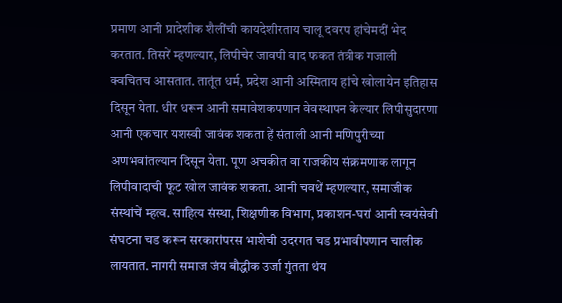प्रमाण आनी प्रादेशीक शैलींची कायदेशीरताय चालू दवरप हांचेमदीं भेद करतात. तिसरें म्हणल्यार, लिपीचेर जावपी वाद फकत तंत्रीक गजाली क्वचितच आसतात. तातूंत धर्म, प्रदेश आनी अस्मिताय हांचे खोलायेन इतिहास दिसून येता. धीर धरून आनी समावेशकपणान वेवस्थापन केल्यार लिपीसुदारणा आनी एकचार यशस्वी जावंक शकता हें संताली आनी मणिपुरीच्या अणभवांतल्यान दिसून येता. पूण अचकीत वा राजकीय संक्रमणाक लागून लिपीवादाची फूट खोल जावंक शकता. आनी चवथें म्हणल्यार, समाजीक संस्थांचें म्हत्व. साहित्य संस्था, शिक्षणीक विभाग, प्रकाशन-घरां आनी स्वयंसेवी संघटना चड करून सरकारांपरस भाशेची उदरगत चड प्रभावीपणान चालीक लायतात. नागरी समाज जंय बौद्धीक उर्जा गुंतता थंय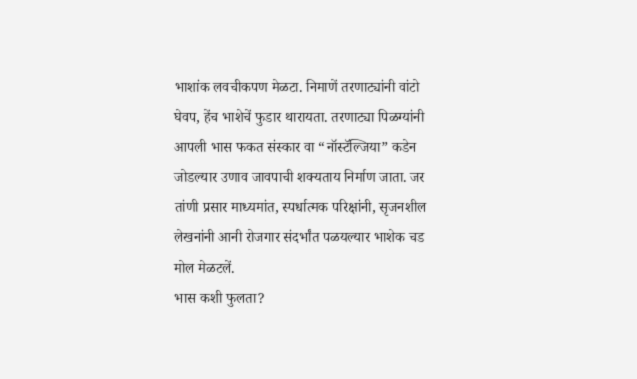भाशांक लवचीकपण मेळटा. निमाणें तरणाट्यांनी वांटो घेवप, हेंच भाशेचें फुडार थारायता. तरणाट्या पिळग्यांनी आपली भास फकत संस्कार वा “नॉस्टॅल्जिया” कडेन जोडल्यार उणाव जावपाची शक्यताय निर्माण जाता. जर तांणी प्रसार माध्यमांत, स्पर्धात्मक परिक्षांनी, सृजनशील लेखनांनी आनी रोजगार संदर्भांत पळयल्यार भाशेक चड मोल मेळटलें.
भास कशी फुलता?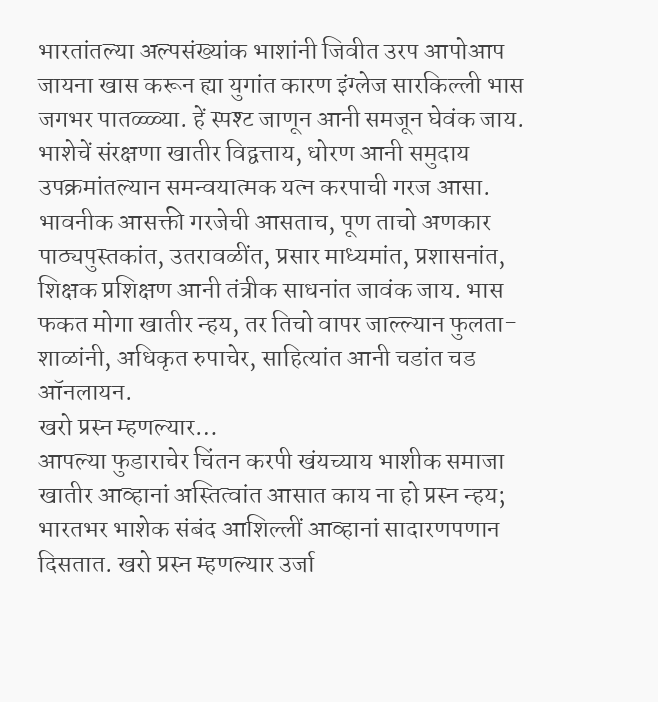भारतांतल्या अल्पसंख्यांक भाशांनी जिवीत उरप आपोआप जायना खास करून ह्या युगांत कारण इंग्लेज सारकिल्ली भास जगभर पातळ्ळ्या. हें स्पश्ट जाणून आनी समजून घेवंक जाय. भाशेचें संरक्षणा खातीर विद्वत्ताय, धोरण आनी समुदाय उपक्रमांतल्यान समन्वयात्मक यत्न करपाची गरज आसा. भावनीक आसक्ती गरजेची आसताच, पूण ताचो अणकार पाठ्यपुस्तकांत, उतरावळींत, प्रसार माध्यमांत, प्रशासनांत, शिक्षक प्रशिक्षण आनी तंत्रीक साधनांत जावंक जाय. भास फकत मोगा खातीर न्हय, तर तिचो वापर जाल्ल्यान फुलता- शाळांनी, अधिकृत रुपाचेर, साहित्यांत आनी चडांत चड ऑनलायन.
खरो प्रस्न म्हणल्यार…
आपल्या फुडाराचेर चिंतन करपी खंयच्याय भाशीक समाजा खातीर आव्हानां अस्तित्वांत आसात काय ना हो प्रस्न न्हय; भारतभर भाशेक संबंद आशिल्लीं आव्हानां सादारणपणान दिसतात. खरो प्रस्न म्हणल्यार उर्जा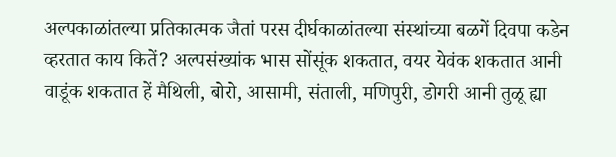अल्पकाळांतल्या प्रतिकात्मक जैतां परस दीर्घकाळांतल्या संस्थांच्या बळगें दिवपा कडेन व्हरतात काय कितें? अल्पसंख्यांक भास सोंसूंक शकतात, वयर येवंक शकतात आनी वाडूंक शकतात हें मैथिली, बोरो, आसामी, संताली, मणिपुरी, डोगरी आनी तुळू ह्या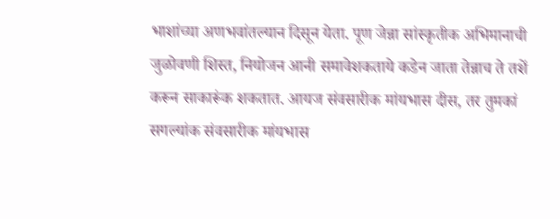भाशांच्या अणभवांतल्यान दिसून येता. पूण जेन्ना सांस्कृतीक अभिमानाची जुळोवणी शिस्त, नियोजन आनी समावेशकताये कडेन जाता तेन्नाच ते तशें करून साकारूंक शकतात. आयज संवसारीक मांयभास दीस, तर तुमकां सगल्यांक संवसारीक मांयभास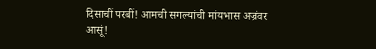दिसाचीं परबीं! आमची सगल्यांची मांयभास अज्रंवर आसूं!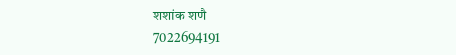शशांक शणै
7022694191